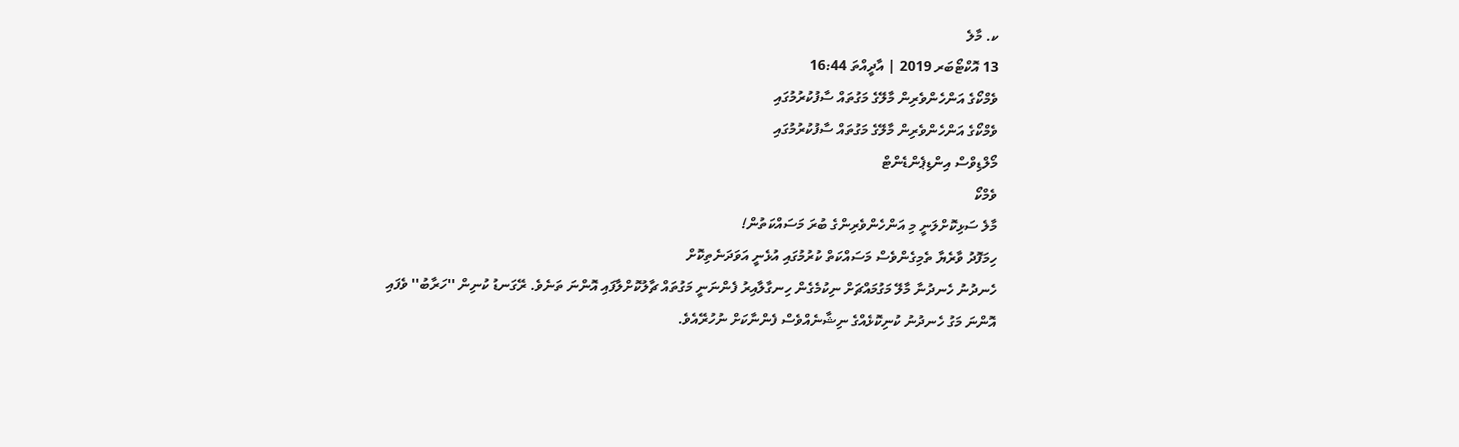ކ. މާލެ
13 އޮކްޓޯބަރ 2019 | އާދީއްތަ 16:44
ވެމްކޯގެ އަންހެންވެރިން މާލޭގެ މަގުތައް ސާފުކުރުމުގައި
ވެމްކޯގެ އަންހެންވެރިން މާލޭގެ މަގުތައް ސާފުކުރުމުގައި
މޯލްޑިވްސް އިންޑިޕެންޑެންޓް
ވެމްކޯ
މާލެ ސަޅިކޮށްލަނީ މި އަންހެންވެރިންގެ ބުރަ މަސައްކަތުން!
ހިމަފޮދު ވާރެޔާ ތެމިގެންވެސް މަސައްކަތް ކުރުމުގައި އުޅެނީ އަވަދަނެތިކޮށް
ހެނދުނު ހެނދުނާ މާލޭ މަގުމައްޗަށް ނިކުމެގެން ހިނގާލާއިރު ފެންނަނީ މަގުތައް ޗާލުކޮށްލާފައި އޮންނަ ތަނެވެ. ރޭގަނޑު ކުނިން ''ހަރާބު'' ވެފައި އޮންނަ މަގު ހެނދުނު ކުނިކޮޅެއްގެ ނިޝާނެއްވެސް ފެންނާކަށް ނުހުރޭއެވެ.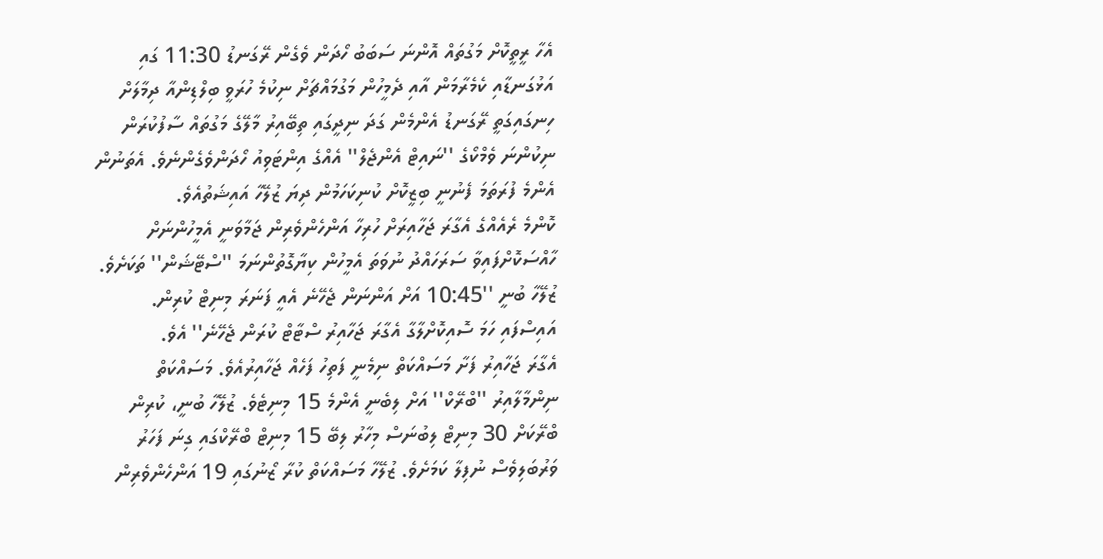އެހާ ރީތީކޮށް މަގުތައް އޮންނަ ސަބަބު ހޯދަން ވެގެން ރޭގަނޑު 11:30 ގައި އަޅުގަނޑާއި ކެމެރާމަން އާއި ދެމީހުން މަގުމައްޗަށް ނިކުމެ ހުރަވީ ބިލްޑިންއާ ދިމާލަށް ހިނގައިގަތީ ރޭގަނޑު އެންމެން ގަދަ ނިދީގައި ތިބޭއިރު މާލޭގެ މަގުތައް ސާފުކުރަން ނިކުންނަ ވެމްކޯގެ ''ނައިޓް އެންޖެލް'' އެއްގެ އިންޓަވިއު ހޯދަންވެގެންނެވެ. އެތަނުން އެންމެ ފުރަތަމަ ފެނުނީ ބިޒީކޮށް ކުނިކަހަމުން ދިޔަ ޒުލޭހާ އައިޝަތުއެވެ.
ކޮންމެ ރެއެއްގެ އެގާރަ ޖަހާއިރަށް ހުރިހާ އަންހެންވެރިން ޖަމާވަނީ އެމީހުންނަށް ހާއްސަކޮށްފައިވާ ސަރަހައްދު ނުވަތަ އެމީހުން ކިޔާގޮތުންނަމަ ''ސްޓޭޝަން'' ތަކަށެވެ.
ޒުލޭހާ ބުނީ ''10:45 އަށް އަންނަން ޖެހޭނެ އެއީ ފަނަރަ މިނިޓް ކުރިން. އައިސްފައި ހަމަ ސޮއިކޮށްލާގާ އެގާރަ ޖަހާއިރު ސްޓާޓް ކުރަން ޖެހޭނެ'' އެވެ.
އެގާރަ ޖަހާއިރު ފަށާ މަސައްކަތް ނިމެނީ ފަތިހު ފަހެއް ޖަހާއިރުއެވެ. މަސައްކަތް ނިންމާލާއިރު ''ބްރޭކް'' އަށް ލިބެނީ އެންމެ 15 މިނިޓެވެ. ޒުލޭހާ ބުނީ، ކުރިން ބްރޭކަށް 30 މިނިޓް ލިބުނަސް މިހާރު ލިބޭ 15 މިނިޓް ބްރޭކްގައި ގިނަ ފަހަރު ވަރުބަލިވެސް ނުފިލާ ކަމަށެވެ. ޒުލޭހާ މަސައްކަތް ކުރާ ޒޯނުގައި 19 އަންހެންވެރިން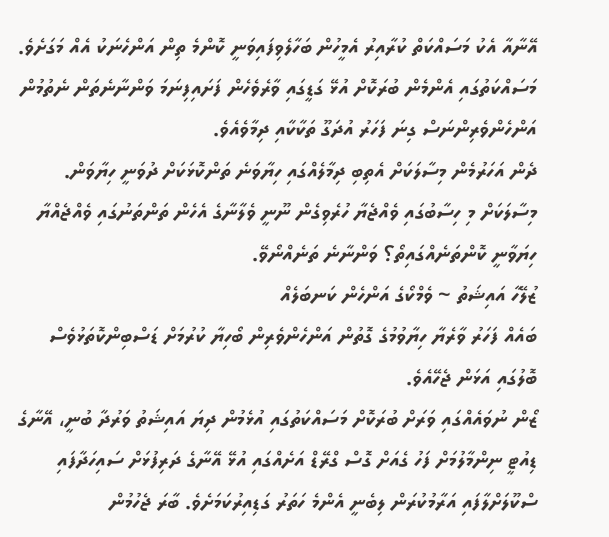އޭނާއާ އެކު މަސައްކަތް ކުރާއިރު އެމީހުން ބަހާލެވިފައިވަނީ ކޮންމެ ތިން އަންހެނަކު އެއް މަގަށެވެ.
މަސައްކަތުގައި އެންމެން ބުރަކޮށް އުޅޭ ގަޑީގައި ވާރެވެހެން ފަށައިފިނަމަ ވަންނާނެތަން ނެތުމުން އަންހެންވެރިންނަސް ގިނަ ފަހަރު އުދަގޫ ތަކާކާއި ދިމާވެއެވެ.
ދެން އަހަރުމެން މިސާލަކަށް އެތިބި ދިމާލެއްގައި ހިޔާވަނެ ތަންކޮޅަކަށް ދުވަނީ ހިޔާވަން. މިސާލަކަށް މި ހިސާބުގައި ވެއްޖެޔާ ހުރެވިގެން ނޫނީ ވެލާނާގެ އެހެން ތަންތަނުގައި ވެއްޖެއްޔާ ހިޔަވާނީ ކޮންތަނެއްގައިތޯ؟ ވަންނާނެ ތަނެއްނޯވޭ.
ޒުލޭހާ އައިޝަތު ~ ވެމްކޯގެ އަންހެން ކަނބަލެއް
ބައެއް ފަހަރު ވާރެޔާ ހިޔާވުމުގެ ގޮތުން އަންހެންވެރިން ބޯހިޔާ ކުރުމަށް ޑަސްބިންކޮތަޅުވެސް ބޮލުގައި އަޅަން ޖެހޭއެވެ.
ޒޯން ނުވައެއްގައި ވަރަށް ބުރަކޮށް މަސައްކަތުގައި އުޅެމުން ދިޔަ އައިޝަތު ވަރުދާ ބުނީ، އޭނާގެ ޑިއުޓީ ނިންމާލުމަށް ފަހު ގެއަށް ގޮސް ގްރޭޑް އަށެއްގައި އުޅޭ އޭނާގެ ދަރިފުޅަށް ސައިހަދާފައި ސްކޫލަށްލާފައި އަރާމުކުރަން ލިބެނީ އެންމެ ހަތަރު ގަޑިއިރުކަމަށެވެ. ބާރަ ޖެހުމުން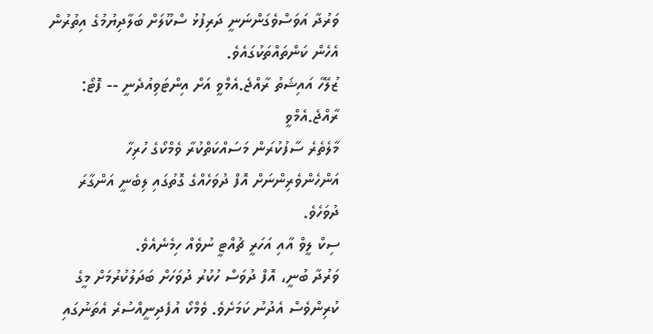ވަރުދާ އަވަސްވެގަންނަނީ ދަރިފުޅު ސްކޫލަށް ބަލާދިޔުމުގެ އިތުރުން އެހެން ކަންތައްތަކުގައެވެ.
ޒުލޭހާ އައިޝަތު ރާއްޖެ.އެމްވީ އަށް އިންޓަވިއުދެނީ -- ފޮޓޯ: ރާއްޖެ.އެމްވީ
މާލެތެރެ ސާފުކުރަން މަސައްކަތްކުރާ ވެމްކޯގެ ހުރިހާ އަންހެންވެރިންނަށް އޮފް ދުވަހެއްގެ ގޮތުގައި ލިބެނީ އަންގާރަ ދުވަހެވެ.
ސިކް ލީވް އާއި އަހަރީ ޗުއްޓީ ނުވެއް ހިމެނެއެވެ.
ވަރުދާ ބުނީ، އޮފް ދުވަސް ހުކުރު ދުވަހަށް ބަދަލުކުރުމަށް މީގެ ކުރިންވެސް އެދުނު ކަމަށެވެ. ވެމްކޯ އުފެދިނީއްސުރެ އެތަނުގައި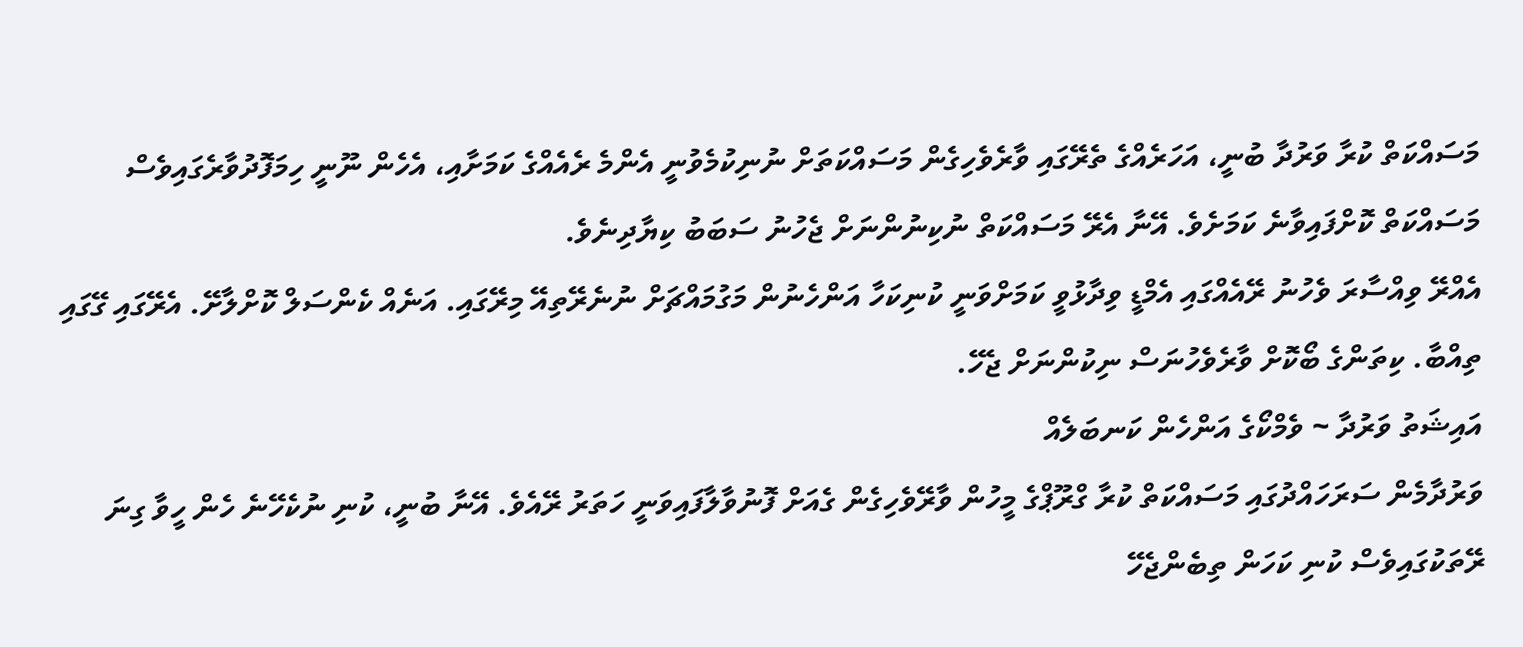މަސައްކަތް ކުރާ ވަރުދާ ބުނީ، އަހަރެއްގެ ތެރޭގައި ވާރެވެހިގެން މަސައްކަތަށް ނުނިކުމެވުނީ އެންމެ ރެއެއްގެ ކަމަށާއި، އެހެން ނޫނީ ހިމަފޮދުވާރެގައިވެސް މަސައްކަތް ކޮށްފައިވާނެ ކަމަށެވެ. އޭނާ އެރޭ މަސައްކަތް ނުކިނުންނަށް ޖެހުނު ސަބަބު ކިޔާދިނެވެ.
އެއްރޭ ވިއްސާރަ ވެހުނު ރޭއެއްގައި އެމްޑީ ވިދާޅުވީ ކަމަށްވަނީ ކުނިކަހާ އަންހެނުން މަގުމައްޗަށް ނުނެރޭތިއޭ މިރޭގައި. އަނެއް ކެންސަލް ކޮށްލާށޭ. އެރޭގައި ގޭގައި ތިއްބާ. ކިތަންގެ ބޯކޮށް ވާރެވެހުނަސް ނިކުންނަށް ޖެހޭ.
އައިޝަތު ވަރުދާ ~ ވެމްކޯގެ އަންހެން ކަނބަލެއް
ވަރުދާމެން ސަރަހައްދުގައި މަސައްކަތް ކުރާ ގްރޫޕްގެ މީހުން ވާރޭވެހިގެން ގެއަށް ފޮނުވާލާފައިވަނީ ހަތަރު ރޭއެވެ. އޭނާ ބުނީ، ކުނި ނުކެހޭނެ ހެން ހީވާ ގިނަ ރޭތަކުގައިވެސް ކުނި ކަހަން ތިބެންޖެހޭ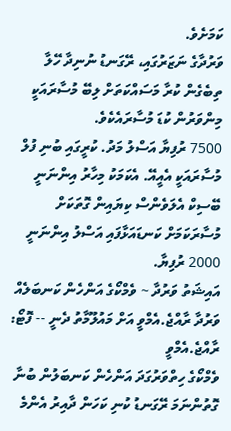ކަމަށެވެ.
ވަރުދާގެ ނަޒަރުގައި، ރޭގަނޑު ނުނިދާ ހޭލާ ތިބެގެން ކުރާ މަސައްކަތަށް ލިބޭ މުސާރައަކީ މިންވަރުން ކުޑަ މުސާރައެކެވެ.
7500 ރުފިޔާ އަސްލު މަދު. ކުރީގައި ބުނި ފުލް މުސާރައަކީ އެއީއޭ. އެކަމަކު މިހާރު އިންނަނީ ބޭސިކް އެލަވެންސް ކިޔައިން ގޮތަކަށް މުސާރަކަމަށް ކަނޑައަޅާފައި އަސްލު އިންނަނީ 2000 ރުފިޔާ.
އައިޝަތު ވަރުދާ ~ ވެމްކޯގެ އަންހެން ކަނބަލެއް
ވަރުދާ ރާއްޖެ.އެމްވީ އަށް މައުލޫމާތު ދެނީ -- ފޮޓޯ: ރާއްޖެ.އެމްވީ
ވެމްކޯގެ ހިތްވަރުގަދަ އަންހެން ކަނބަލުން ބުނާ ގޮތުންނަމަ ރޭގަނޑު ކުނި ކަހަން ދާއިރު އެންމެ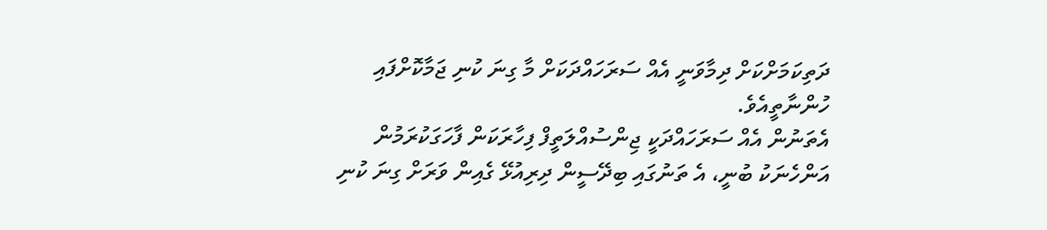ދަތިކަމަށްކަށް ދިމާވަނީ އެއް ސަރަހައްދަކަށް މާ ގިނަ ކުނި ޖަމާކޮށްފައި ހުންނާތީއެވެ.
އެތަނުން އެއް ސަރަހައްދަކީ ޖިންސުއްލަތީފް ފިހާރަކަން ފާހަގަކުރަމުން އަންހެނަކު ބުނީ، އެ ތަނުގައި ބިދޭސީން ދިރިއުޅޭ ގެއިން ވަރަށް ގިނަ ކުނި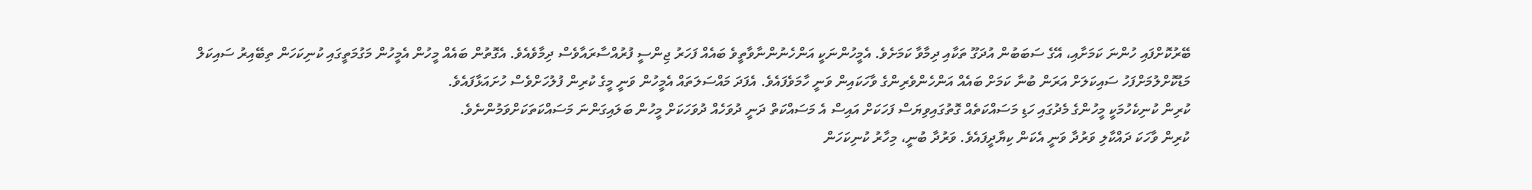ބޭރުކޮށްފައި ހުންނަ ކަމަށާއި، އޭގެ ސަބަބުން އުދަގޫ ތަކާއި ދިމާވާ ކަމަށެވެ. އެމީހުންނަކީ އަންހެނުންނާވާތީވެ ބައެއް ފަހަރު ޖިންސީ ފުރުއްސާރައާވެސް ދިމާވެއެވެ. އެގޮތުން ބައެއް މީހުން އެމީހުން މަގުމަތީގައި ކުނިކަހަން ތިބޭއިރު ސައިކަލް މަޑުކޮށްލުމަށްފަހު ސައިކަލަށް އަރަން ބުނާ ކަމަށް ބައެއް އަންހެންވެރިންގެ ވާހަކައިން ވަނީ ހާމަވެފައެވެ. އެފަދަ މައްސަލަތައް އެމީހުން ވަނީ މީގެ ކުރިން ފުލުހަށްވެސް ހުށައަޅާފައެވެ.
ކުރިން ކުނިކެހުމަކީ މީހުންގެ މެދުގައި ހަޑި މަސައްކަތެއް ގޮތުގައިވިޔަސް ފަހަކަށް އައިސް އެ މަސައްކަތް ދަނީ ދުވަހެއް ދުވަހަކަށް މީހުން ބަލައިގަންނަ މަސައްކަތަކަށްވަމުންނެވެ.
ކުރިން ވާހަކަ ދައްކާލި ވަރުދާ ވަނީ އެކަން ކިޔާދީފައެވެ. ވަރުދާ ބުނީ، މިހާރު ކުނިކަހަން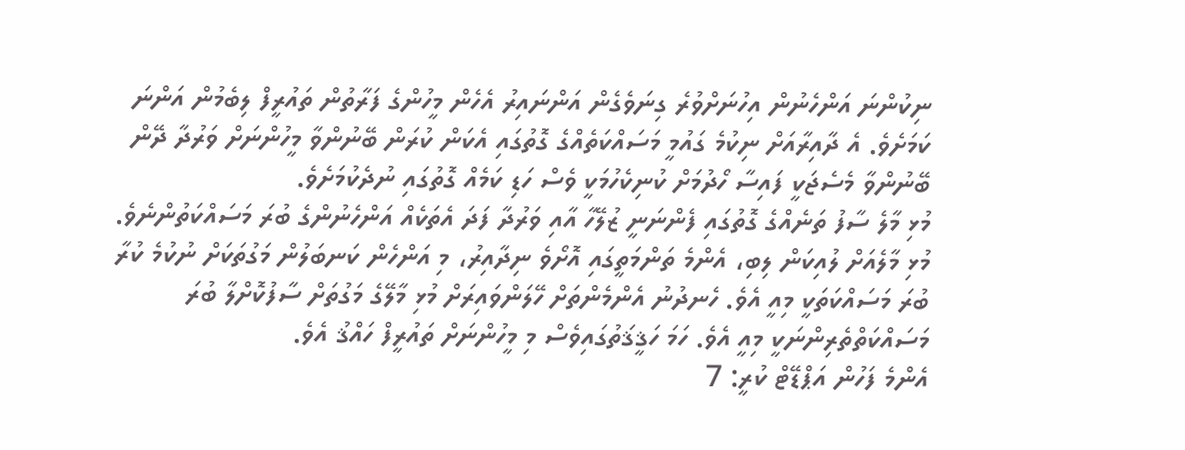ނިކުންނަ އަންހެނުން އިހުނަށްވުރެ ގިނަވެގެން އަންނައިރު އެހެން މީހުންގެ ފަރާތުން ތައުރީފް ލިބެމުން އަންނަ ކަމަށެވެ. އެ ދާއިރާއަށް ނިކުމެ ގައުމީ މަސައްކަތެއްގެ ގޮތުގައި އެކަން ކުރަން ބޭނުންވާ މީހުންނަށް ވަރުދާ ދޭން ބޭނުންވާ މެސެޖަކީ ފައިސާ ހޯދުމަށް ކުނިކެހުމަކީ ވެސް ހަޑި ކަމެއް ގޮތުގައި ނުދެކުމަށެވެ.
މުޅި މާލެ ސާފު ތަނެއްގެ ގޮތުގައި ފެންނަނީ ޒުލޭހާ އާއި ވަރުދާ ފަދަ އެތަކެއް އަންހެނުންގެ ބުރަ މަސައްކަތުންނެވެ. މުޅި މާލެއަށް ލުއިކަން ލިބި، އެންމެ ތަންމަތީގައި އޮށޯވެ ނިދާއިރު، މި އަންހެން ކަނބަލުން މަގުތަކަށް ނުކުމެ ކުރާ ބުރަ މަސައްކަތަކީ މިއީ އެވެ. ހެނދުނު އެންމެންތަށް ހޭލަންވައިރަށް މުޅި މާލޭގެ މަގުތަށް ސާފުކޮށްލާ ބުރަ މަސައްކަތްތެރިންނަކީ މިއީ އެވެ. ހަމަ ހަޤީޤަތުގައިވެސް މި މީހުންނަށް ތައުރީފް ހައްޤު އެވެ.
އެންމެ ފަހުން އަޕްޑޭޓް ކުރީ: 7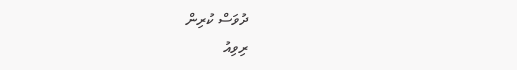ދުވަސް ކުރިން
ރިވިއު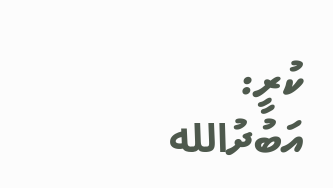ކުރީ: އަބުދުالله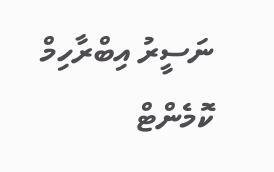ނަސީރު އިބްރާހިމް
ކޮމެންޓް